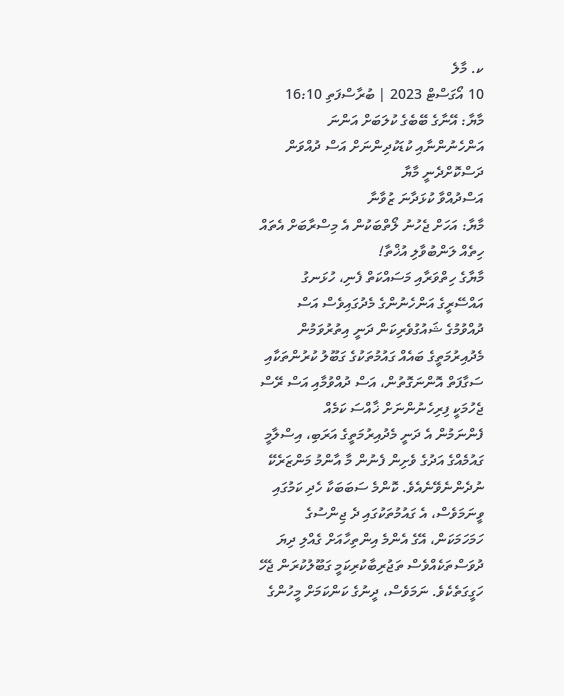ކ. މާލެ
10 އޯގަސްޓް 2023 | ބުރާސްފަތި 16:10
މާޔާ: އޭނާގެ ބޭބެގެ ކުލަބަށް އަންނަ އަންހެނުންނާއި ކުޑަކުދިންނަށް އަސް ދުއްވަން ދަސްކޮށްދެނީ މާޔާ
އަސްދުއްވާ ކުޅަދާނަ ޒުވާނާ
މާޔާ: އަހަށް ޖެހުނު ލޯތްބަކުން އެ މިސްރާބަށް އެތައް ހިތެއް ލަންބުވާލި އުޚްތާ!
މާޔާގެ ހިތްވަރާއި މަސައްކަތް ފެނި، ހުޅަނގު އައްސޭރީގެ އަންހެނުންގެ މެދުގައިވެސް އަސް ދުއްވުމުގެ ޝައުގުވެރިކަން ދަނީ އިތުރުވަމުން
މެދުއިރުމަތީގެ ބައެއް ގައުމުތަކުގެ ގަބޫލު ކުރުންތަކާއި ސަގާފަތް އޮންނަގޮތުން، އަސް ދުއްވުމާއި އަސް ރޭސް ޖެހުމަކީ ފިރިހެނުންނަށް ޚާއްސަ ކަމެއް
ފެންނަމުން އެ ދަނީ މެދުއިރުމަތީގެ އަރަބި، އިސްލާމީ ގައުމެއްގެ އަދުގެ ވެށިން ފެނުން މާ އާންމު މަންޒަރެކޭ ނުދެންނެވޭނެއެވެ. ކޮންމެ ސަބަބަކާ ހެދި ކަމުގައި ވީނަމަވެސް، އެ ގައުމުތަކުގައި ދެ ޖިންސުގެ ހަމަހަމަކަން، އޭގެ އެންމެ އިންތިހާއަށް ގެއްލި ދިޔަ ދުވަސްތަކެއްވެސް ތަޖުރިބާކުރިކަމީ ގަބޫލުކުރަން ޖެހޭ ހަގީގަތެކެވެ. ނަމަވެސް، ދީނުގެ ކަންކަމަށް މީހުންގެ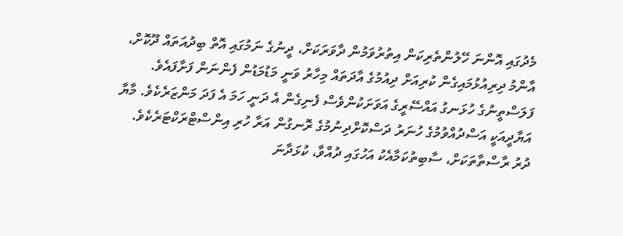މެދުގައި އޮންނަ ހޭލުންތެރިކަން އިތުރުވަމުން ދާވަރަކަށް، ދީނުގެ ނަމުގައި އޮތް ބިދުއަތައް ދޫކޮށް، އާންމު ދިރިއުޅުމައިގެން ކުރިއަށް ދިއުމުގެ އާދަތައް މިހާރު ވަނީ މަޑުމަޑުން ފެންނަން ފަށާފައެވެ.
ފަލަސްތީނުގެ ހުޅަނގު އައްސޭރީގެ އަވަށަކުންވެސް ފެނިގެން އެ ދަނީ ހަމަ އެ ފަދަ މަންޒަރެކެވެ. މާޔާ އަޔާދީއަކީ އަސްދުއްވުމުގެ ހުނަރު ދަސްކޮށްދިނުމުގެ ރޮނގުން އަރާ ހުރި އިންސްޓްރަކްޓަރެކެވެ. ދުރު ރާސްތާތަކަށް، ސާބިތުކަމާއެކު އަހުގައި ދުއްވާ، ކުޅަދާނަ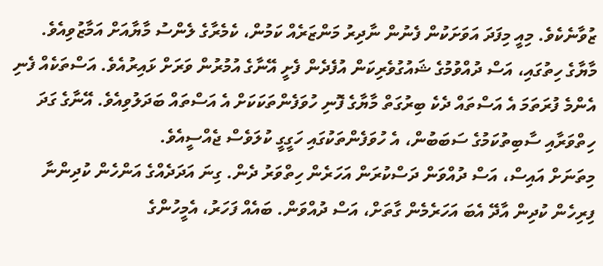ޒުވާނެކެވެ. މިއީ މިފަދަ އަވަށަކުން ފެނުން ނާދިރު މަންޒަރެއް ކަމުން، ކެމެރާގެ ލެންސު މާޔާއަށް އަމާޒުވިއެވެ.
މާޔާގެ ހިތުގައި، އަސް ދުއްވުމުގެ ޝައުގުވެރިކަން އުފެދެން ފެށީ އޭނާގެ އުމުރުން ވަރަށް ޅައިރުއެވެ. އަސްތަކެއް ފެނި އެންމެ ފުރަތަމަ އެ އަސްތައް ދެކެ ބިރުގަތް މާޔާގެ ފޮނި ހުވަފެންތަކަކަށް އެ އަސްތައް ބަދަލުވިއެވެ. އޭނާގެ ގަދަ ހިތްވަރާއި ސާބިތުކަމުގެ ސަބަބުން، އެ ހުވަފެންތަކުގައި ހަގީގީ ކުލަވެސް ޖެއްސީއެވެ.
މިތަނަށް އައިސް، އަސް ދުއްވަން ދަސްކުރަން އަހަރެން ހިތްވަރު ދެން. ގިނަ އަދަދެއްގެ އަންހެން ކުދިންނާ ފިރިހެން ކުދިން އާދޭ އެބަ އަހަރެމެން ގާތަށް، އަސް ދުއްވަން. ބައެއް ފަހަރު، އެމީހުންގެ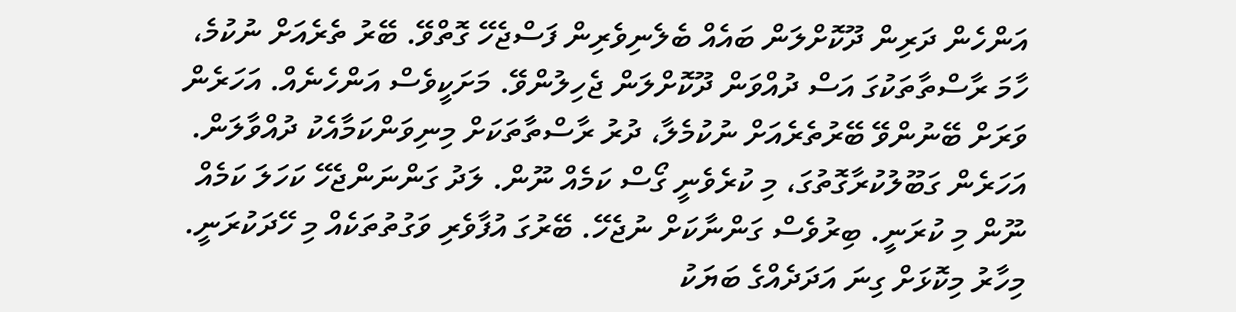އަންހެން ދަރިން ދޫކޮށްލަން ބައެއް ބެލެނިވެރިން ފަސްޖެހޭ ގޮތްވޭ. ބޭރު ތެރެއަށް ނުކުމެ، ހާމަ ރާސްތާތަކުގަ އަސް ދުއްވަން ދޫކޮށްލަން ޖެހިލުންވޭ. މަށަކީވެސް އަންހެނެއް. އަހަރެން ވަރަށް ބޭނުންވޭ ބޭރުތެރެއަށް ނުކުމެލާ، ދުރު ރާސްތާތަކަށް މިނިވަންކަމާއެކު ދުއްވާލަން. އަހަރެން ގަބޫލުކުރާގޮތުގަ، މި ކުރެވެނީ ގޯސް ކަމެއް ނޫން. ލަދު ގަންނަންޖެހޭ ކަހަލަ ކަމެއް ނޫން މި ކުރަނީ. ބިރުވެސް ގަންނާކަށް ނުޖެހޭ. ބޭރުގަ އުފާވެރި ވަގުތުތަކެއް މި ހޭދަކުރަނީ. މިހާރު މިކޮޅަށް ގިނަ އަދަދެއްގެ ބަޔަކު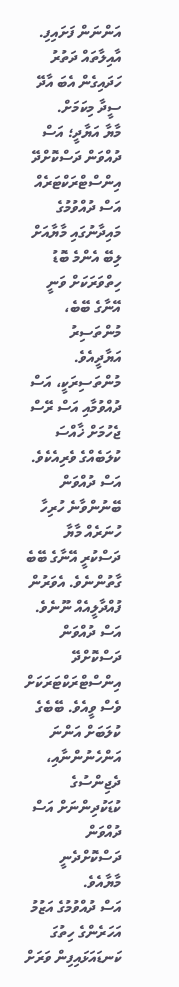އަންނަން ފަށައިފި. އާއިލާތައް ދަތުރު ހަދައިގެން އެބަ އާދޭ ސީދާ މިކަމަށް.
މާޔާ އަޔާދީ؛ އަސް ދުއްވަން ދަސްކޮށްދޭ އިންސްޓްރަކްޓަރެއް
އަސް ދުއްވުމުގެ މައިދާނުގައި މާޔާއަށް ލިބޭ އެންމެ ބޮޑު ހިތްވަރަކަށް ވަނީ އޭނާގެ ބޭބެ، މުންތަސިރު އަޔާދީއެވެ. މުންތަސިރަކީ، އަސް ދުއްވުމާއި އަސް ރޭސް ޖެހުމަށް ޚާއްސަ ކުލަބެއްގެ ވެރިއެކެވެ. އަސް ދުއްވަން ބޭނުންވާނެ ހުރިހާ ހުނަރެއް މާޔާ ދަސްކުރީ އޭނާގެ ބޭބެ ގާތުންނެވެ. އެވަރުން ފުއްދާލީއެއް ނޫނެވެ. އަސް ދުއްވަން ދަސްކޮށްދޭ އިންސްޓްރަކްޓަރަކަށް ވެސް ވީއެވެ. ބޭބެގެ ކުލަބަށް އަންނަ އަންހެނުންނާއި، ދެޖިންސުގެ ކުޑަކުދިންނަށް އަސް ދުއްވަން ދަސްކޮށްދެނީ މާޔާއެވެ.
އަސް ދުއްވުމުގެ އަޒުމު އަހަރެންގެ ހިތުގަ ކަނޑައަޅައިފިން ވަރަށް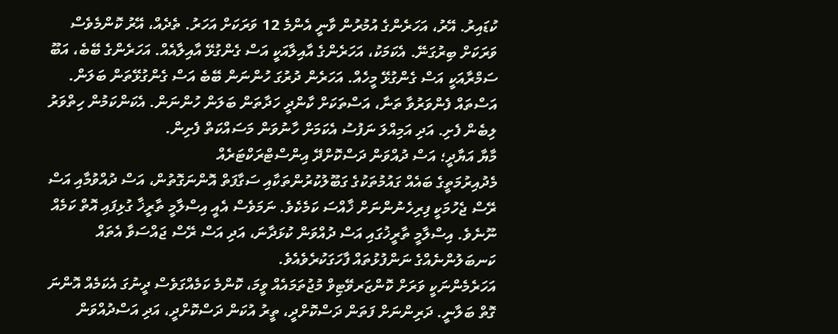ކުޑައިރު. އޭރު، އަހަރެންގެ އުމުރުން ވާނީ އެންމެ 12 ވަރަކަށް އަހަރު. ތެދެއް، އޭރު ކޮންމެވެސް ވަރަކަށް ބިރުގަނޭ. އެކަމަކު، އަހަރެންގެ އާއިލާއަކީ އަސް ގެންގުޅޭ އާއިލާއެއް. އަހަރެންގެ ބޭބެ، އަބޫ ސަމްރާއަކީ އަސް ގެންގުޅޭ މީހެއް. އަހަރެން ދުރުގަ ހުންނަން ބޭބެ އަސް ގެންގުޅޭތަން ބަލަން. އަސްތައް ފެންވަރުވާ ތަނާ، އަސްތަކަށް ކާންދީ ހަދާތަން ބަލަން ހުންނަން. އެކަންކަމުން ހިތްވަރު ލިބެން ފެށި. އަދި އަމިއްލަ ނަފުސު އެކަމަށް ހާނުވަން މަސައްކަތް ފެށިން.
މާޔާ އަޔާދީ؛ އަސް ދުއްވަން ދަސްކޮށްދޭ އިންސްޓްރަކްޓަރެއް
މެދުއިރުމަތީގެ ބައެއް ގައުމުތަކުގެ ގަބޫލުކުރުންތަކާއި ސަގާފަތް އޮންނަގޮތުން، އަސް ދުއްވުމާއި އަސް ރޭސް ޖެހުމަކީ ފިރިހެނުންނަށް ޚާއްސަ ކަމެކެވެ. ނަމަވެސް އެއީ އިސްލާމީ ތާރީޚާ ގުޅިފައި އޮތް ކަމެއް ނޫނެވެ. އިސްލާމީ ތާރީޚުގައި އަސް ދުއްވަން ކުޅަދާނަ، އަދި އަސް ރޭސް ޖައްސަވާ އެތައް ކަނބަލުންނެއްގެ ނަންފުޅުތައް ފާހަގަކުރެވެއެވެ.
އަހަރެމެންނަކީ ވަރަށް ކޮންޒަރވޭޓިވް މުޖުތަމައެއް ވީމަ، ކޮންމެ ކަމެއްގަވެސް ދީނުގަ އެކަމެއް އޮންނަ ގޮތް ބަލާނީ. ދަރިންނަށް ފަތަން ދަސްކޮށްދީ، ތީރު އުކަން ދަސްކޮށްދީ، އަދި އަސްދުއްވަން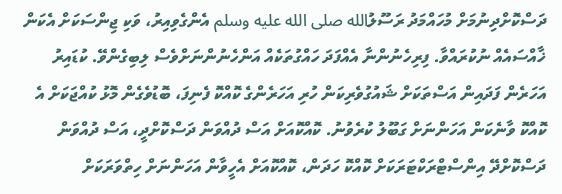ދަސްކޮށްދިނުމަށް މުހައްމަދު ރަސޫލުالله صلى الله عليه وسلم އެންގެވިއިރު، ވަކި ޖިންސަކަށް އެކަން ޚާއްސައެއް ނުކުރައްވާ. ފިރިހެނުންނާ އެއްފަދަ ހައްގުތަކެއް އަންހެނުންނަށްވެސް ލިބިގެންވޭ. ކުޑައިރު އަހަރެން ފަދައިން އަސްތަކަށް ޝައުގުވެރިކަން ހުރި އަހަރެންގެ ކޮއްކޮ ފެނިފަ، ބޮޑުވެގެން މޮޅު ކުއްޖަކަށް އެ ކޮއްކޮ ވާނެކަން އަހަންނަށް ގަބޫލު ކުރެވުނު. ކޮއްކޮއަށް އަސް ދުއްވަން ދަސްކޮށްދީ، އަސް ދުއްވަން ދަސްކޮށްދޭ އިންސްޓްރަކްޓަރަކަށް ކޮއްކޮ ހަދަން، ކޮއްކޮއަށް އެހީވާން އަހަންނަށް ހިތްވަރަކަށް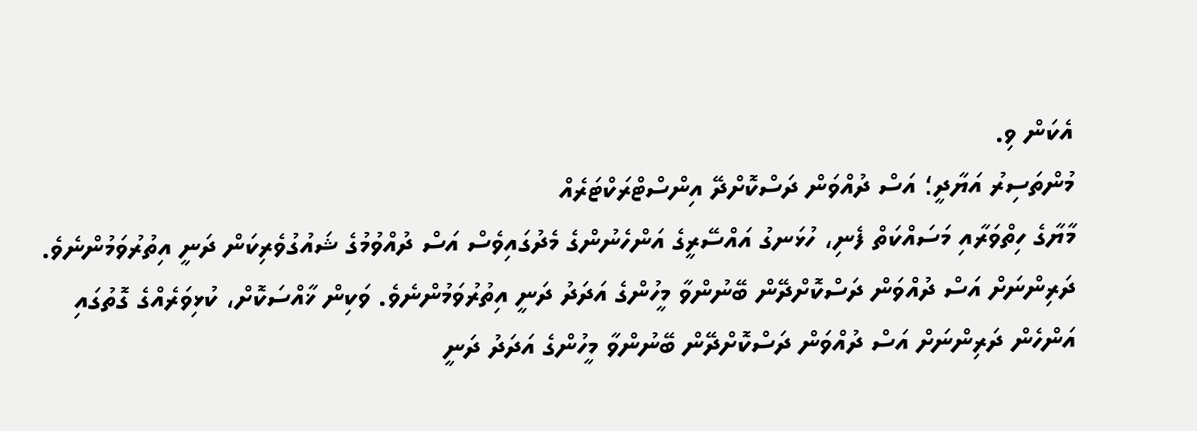އެކަން ވި.
މުންތަސިރު އަޔާދީ؛ އަސް ދުއްވަން ދަސްކޮށްދޭ އިންސްޓްރަކްޓަރެއް
މާޔާގެ ހިތްވަރާއި މަސައްކަތް ފެނި، ހުޅަނގު އައްސޭރީގެ އަންހެނުންގެ މެދުގައިވެސް އަސް ދުއްވުމުގެ ޝައުގުވެރިކަން ދަނީ އިތުރުވަމުންނެވެ. ދަރިންނަށް އަސް ދުއްވަން ދަސްކޮށްދޭން ބޭނުންވާ މީހުންގެ އަދަދު ދަނީ އިތުރުވަމުންނެވެ. ވަކިން ޚާއްސަކޮށް، ކުޅިވަރެއްގެ ގޮތުގައި އަންހެން ދަރިންނަށް އަސް ދުއްވަން ދަސްކޮށްދޭން ބޭނުންވާ މީހުންގެ އަދަދު ދަނީ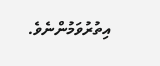އިތުރުވަމުންނެވެ.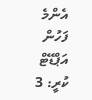އެންމެ ފަހުން އަޕްޑޭޓް ކުރީ: 3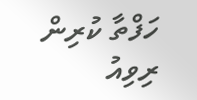ހަފްތާ ކުރިން
ރިވިއު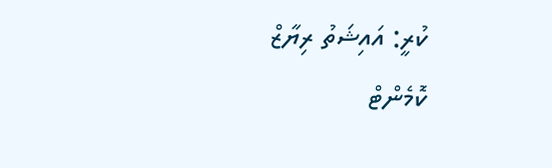ކުރީ: އައިޝަތު ރިޔާޒް
ކޮމެންޓް